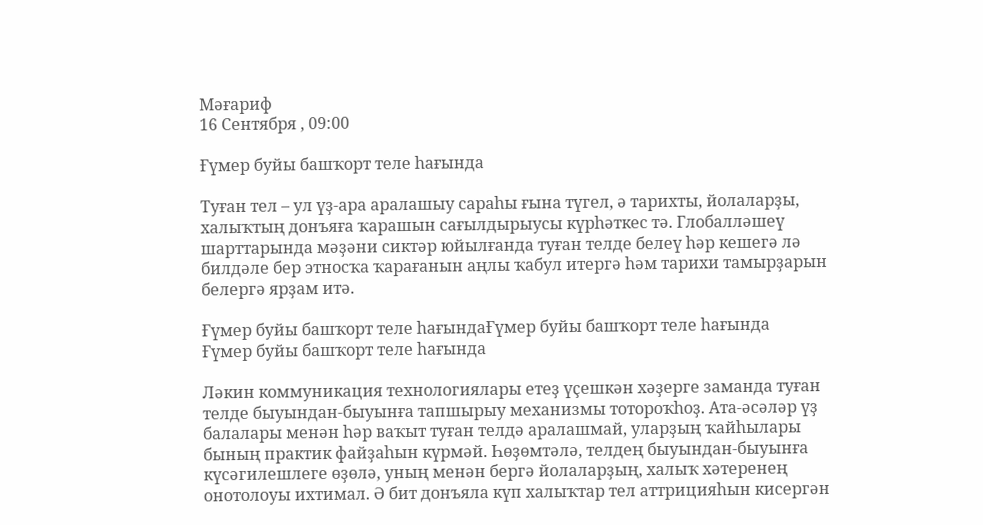Мәғариф
16 Сентября , 09:00

Ғүмер буйы башҡорт теле һағында

Туған тел – ул үҙ-ара аралашыу сараһы ғына түгел, ә тарихты, йолаларҙы, халыҡтың донъяға ҡарашын сағылдырыусы күрһәткес тә. Глобалләшеү шарттарында мәҙәни сиктәр юйылғанда туған телде белеү һәр кешегә лә билдәле бер этносҡа ҡарағанын аңлы ҡабул итергә һәм тарихи тамырҙарын белергә ярҙам итә.

Ғүмер буйы башҡорт теле һағындаҒүмер буйы башҡорт теле һағында
Ғүмер буйы башҡорт теле һағында

Ләкин коммуникация технологиялары етеҙ үҫешкән хәҙерге заманда туған телде быуындан-быуынға тапшырыу механизмы тотороҡһоҙ. Ата-әсәләр үҙ балалары менән һәр ваҡыт туған телдә аралашмай, уларҙың ҡайһылары бының практик файҙаһын күрмәй. Һөҙөмтәлә, телдең быуындан-быуынға күсәгилешлеге өҙөлә, уның менән бергә йолаларҙың, халыҡ хәтеренең онотолоуы ихтимал. Ә бит донъяла күп халыҡтар тел аттрицияһын кисергән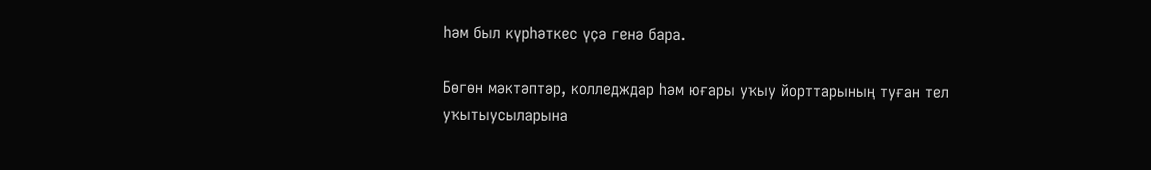һәм был күрһәткес үҫә генә бара.

Бөгөн мәктәптәр, колледждар һәм юғары уҡыу йорттарының туған тел уҡытыусыларына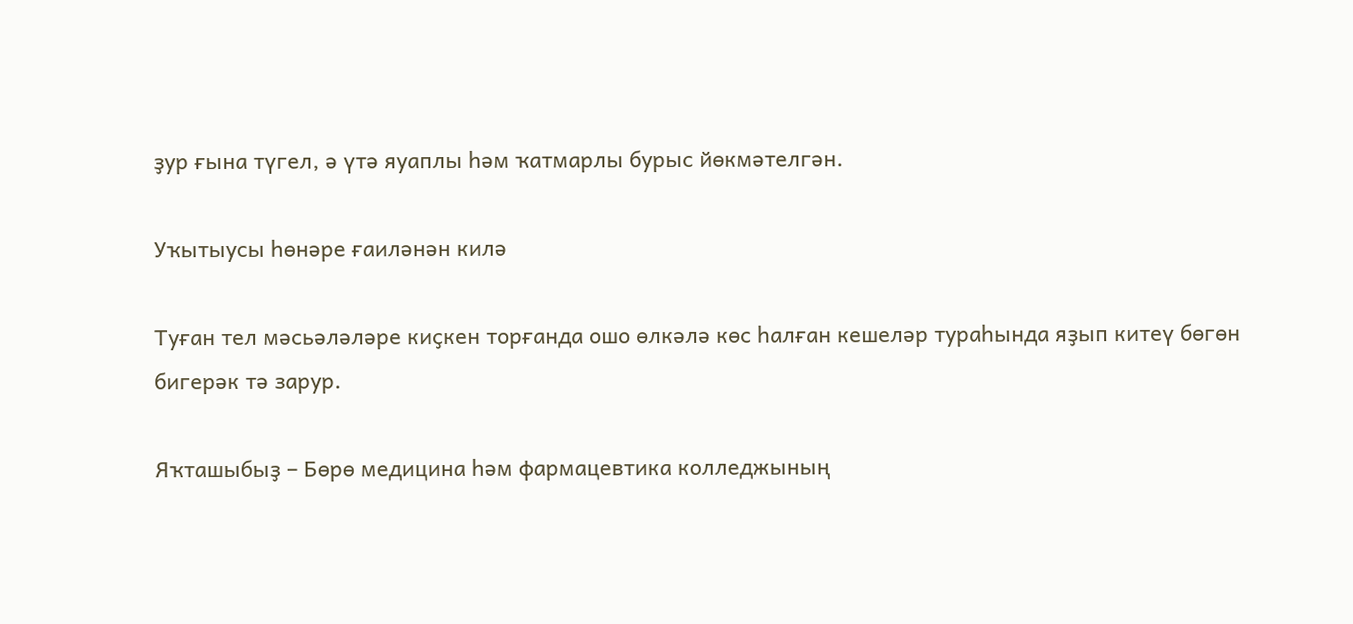ҙур ғына түгел, ә үтә яуаплы һәм ҡатмарлы бурыс йөкмәтелгән.

Уҡытыусы һөнәре ғаиләнән килә

Туған тел мәсьәләләре киҫкен торғанда ошо өлкәлә көс һалған кешеләр тураһында яҙып китеү бөгөн бигерәк тә зарур.

Яҡташыбыҙ – Бөрө медицина һәм фармацевтика колледжының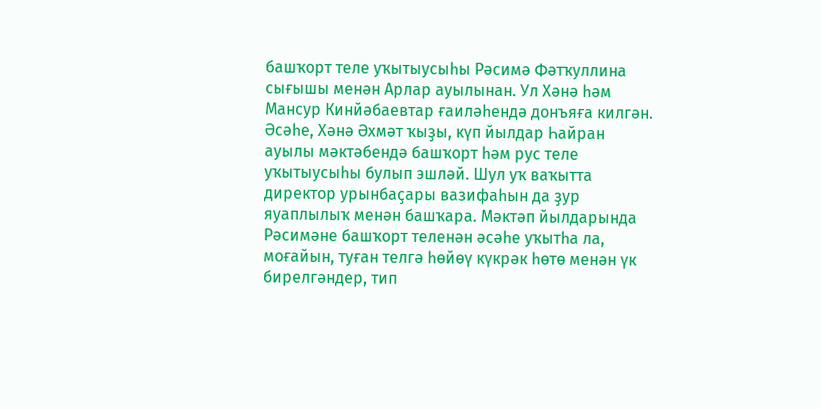башҡорт теле уҡытыусыһы Рәсимә Фәтҡуллина сығышы менән Арлар ауылынан. Ул Хәнә һәм Мансур Кинйәбаевтар ғаиләһендә донъяға килгән. Әсәһе, Хәнә Әхмәт ҡыҙы, күп йылдар Һайран ауылы мәктәбендә башҡорт һәм рус теле уҡытыусыһы булып эшләй. Шул уҡ ваҡытта директор урынбаҫары вазифаһын да ҙур яуаплылыҡ менән башҡара. Мәктәп йылдарында Рәсимәне башҡорт теленән әсәһе уҡытһа ла, моғайын, туған телгә һөйөү күкрәк һөтө менән үк бирелгәндер, тип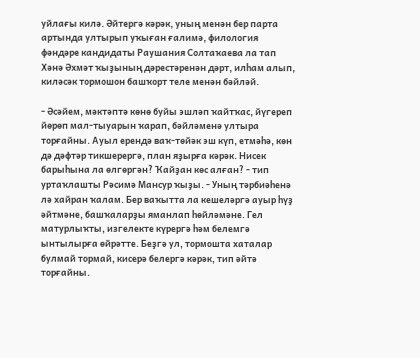уйлағы килә. Әйтергә кәрәк, уның менән бер парта артында ултырып уҡыған ғалимә, филология фәндәре кандидаты Раушания Солтаҡаева ла тап Хәнә Әхмәт ҡыҙының дәрестәренән дәрт, илһам алып, киләсәк тормошон башҡорт теле менән бәйләй.

- Әсәйем, мәктәптә көнө буйы эшләп ҡайтҡас, йүгереп йөрөп мал-тыуарын ҡарап, бәйләменә ултыра торғайны. Ауыл ерендә ваҡ-төйәк эш күп, етмәһә, көн дә дәфтәр тикшерергә, план яҙырға кәрәк. Нисек барыһына ла өлгөргән? Ҡайҙан көс алған? - тип уртаҡлашты Рәсимә Мансур ҡыҙы. - Уның тәрбиәһенә лә хайран ҡалам. Бер ваҡытта ла кешеләргә ауыр һүҙ әйтмәне, башҡаларҙы яманлап һөйләмәне. Гел матурлыҡты, изгелекте күрергә һәм белемгә ынтылырға өйрәтте. Беҙгә ул, тормошта хаталар булмай тормай, кисерә белергә кәрәк, тип әйтә торғайны.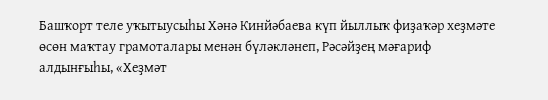Башҡорт теле уҡытыусыһы Хәнә Кинйәбаева күп йыллыҡ фиҙаҡәр хеҙмәте өсөн маҡтау грамоталары менән бүләкләнеп, Рәсәйҙең мәғариф алдынғыһы, «Хеҙмәт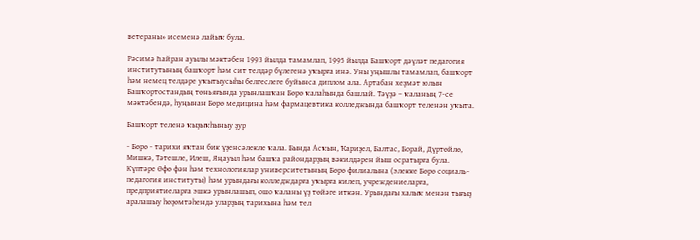ветераны» исеменә лайыҡ була.

Рәсимә Һайран ауылы мәктәбен 1993 йылда тамамлап, 1995 йылда Башҡорт дәүләт педагогия институтының башҡорт һәм сит телдәр бүлегенә уҡырға инә. Уны уңышлы тамамлап, башҡорт һәм немец телдәре уҡытыусыһы белгеслеге буйынса диплом ала. Артабан хеҙмәт юлын Башҡортостандың төньяғында урынлашҡан Бөрө ҡалаһында башлай. Тәүҙә – ҡаланың 7-се мәктәбендә, һуңынан Бөрө медицина һәм фармацевтика колледжында башҡорт теленән уҡыта.

Башҡорт теленә ҡыҙыҡһыныу ҙур

- Бөрө - тарихи яҡтан бик үҙенсәлекле ҡала. Бында Асҡын, Ҡариҙел, Балтас, Борай, Дүртөйлө, Мишкә, Тәтешле, Илеш, Яңауыл һәм башҡа райондарҙың вәкилдәрен йыш осратырға була. Күптәре Өфө фән һәм технологиялар университетының Бөрө филиалына (элекке Бөрө социаль-педагогия институты) һәм урындағы колледждарға уҡырға килеп, учреждениеларға, предприятиеларға эшкә урынлашып, ошо ҡаланы үҙ төйәге иткән. Урындағы халыҡ менән тығыҙ аралашыу һөҙөмтәһендә уларҙың тарихына һәм тел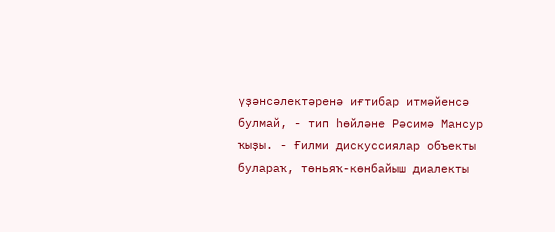үҙәнсәлектәренә иғтибар итмәйенсә булмай, - тип һөйләне Рәсимә Мансур ҡыҙы. - Ғилми дискуссиялар объекты булараҡ, төньяҡ-көнбайыш диалекты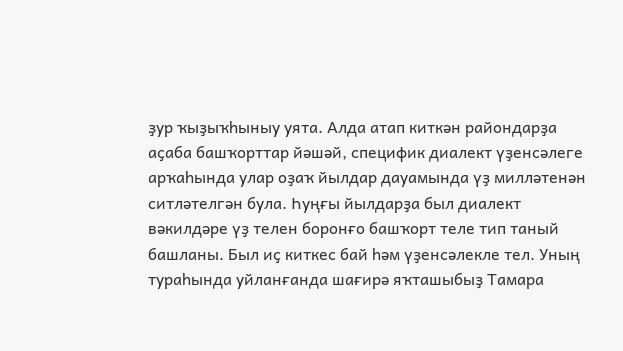ҙур ҡыҙыҡһыныу уята. Алда атап киткән райондарҙа аҫаба башҡорттар йәшәй, специфик диалект үҙенсәлеге арҡаһында улар оҙаҡ йылдар дауамында үҙ милләтенән ситләтелгән була. Һуңғы йылдарҙа был диалект вәкилдәре үҙ телен боронғо башҡорт теле тип таный башланы. Был иҫ киткес бай һәм үҙенсәлекле тел. Уның тураһында уйланғанда шағирә яҡташыбыҙ Тамара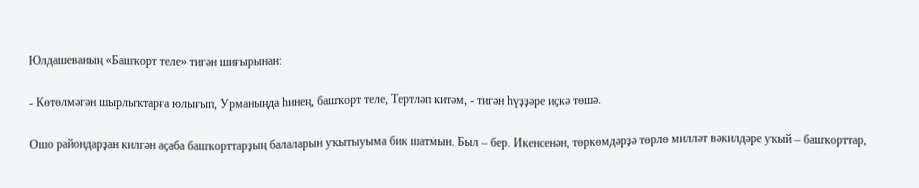Юлдашеваның «Башҡорт теле» тигән шиғырынан:

- Көтөлмәгән шырлыҡтарға юлығып, Урманыңда һинең, башҡорт теле, Тертләп китәм, - тигән һүҙҙәре иҫкә төшә.

Ошо райондарҙан килгән аҫаба башҡорттарҙың балаларын уҡытыуыма бик шатмын. Был – бер. Икенсенән, төркөмдәрҙә төрлө милләт вәкилдәре уҡый – башҡорттар,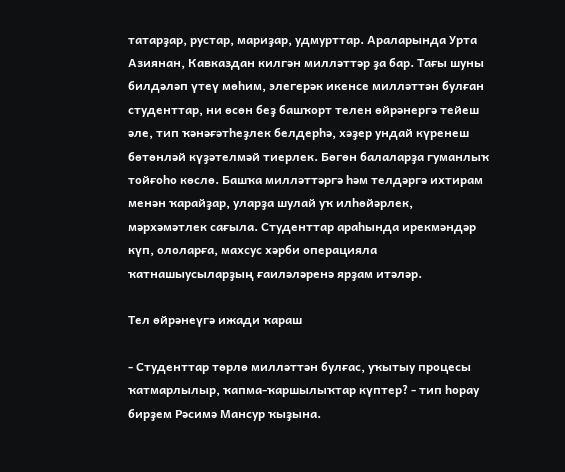татарҙар, рустар, мариҙар, удмурттар. Араларында Урта Азиянан, Кавказдан килгән милләттәр ҙа бар. Тағы шуны билдәләп үтеү мөһим, элегерәк икенсе милләттән булған студенттар, ни өсөн беҙ башҡорт телен өйрәнергә тейеш әле, тип ҡәнәғәтһеҙлек белдерһә, хәҙер ундай күренеш бөтөнләй күҙәтелмәй тиерлек. Бөгөн балаларҙа гуманлыҡ тойғоһо көслө. Башҡа милләттәргә һәм телдәргә ихтирам менән ҡарайҙар, уларҙа шулай уҡ илһөйәрлек, мәрхәмәтлек сағыла. Студенттар араһында ирекмәндәр күп, ололарға, махсус хәрби операцияла ҡатнашыусыларҙың ғаиләләренә ярҙам итәләр.

Тел өйрәнеүгә ижади ҡараш

- Студенттар төрлө милләттән булғас, уҡытыу процесы ҡатмарлылыр, ҡапма-ҡаршылыҡтар күптер? - тип һорау бирҙем Рәсимә Мансур ҡыҙына.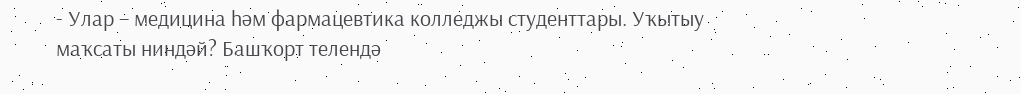- Улар – медицина һәм фармацевтика колледжы студенттары. Уҡытыу маҡсаты ниндәй? Башҡорт телендә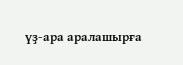үҙ-ара аралашырға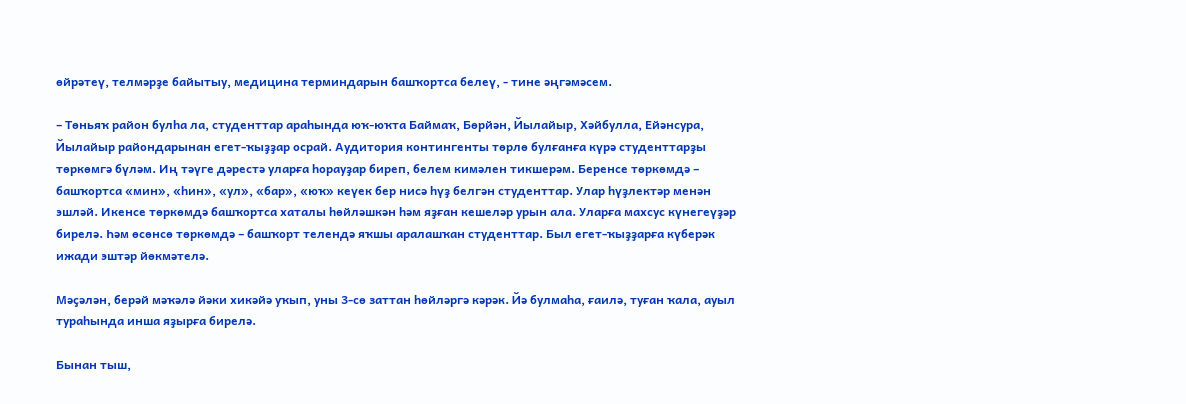өйрәтеү, телмәрҙе байытыу, медицина терминдарын башҡортса белеү, - тине әңгәмәсем.

– Төньяҡ район булһа ла, студенттар араһында юҡ-юҡта Баймаҡ, Бөрйән, Йылайыр, Хәйбулла, Ейәнсура, Йылайыр райондарынан егет-ҡыҙҙар осрай. Аудитория контингенты төрлө булғанға күрә студенттарҙы төркөмгә бүләм. Иң тәүге дәрестә уларға һорауҙар биреп, белем кимәлен тикшерәм. Беренсе төркөмдә – башҡортса «мин», «һин», «ул», «бар», «юҡ» кеүек бер нисә һүҙ белгән студенттар. Улар һүҙлектәр менән эшләй. Икенсе төркөмдә башҡортса хаталы һөйләшкән һәм яҙған кешеләр урын ала. Уларға махсус күнегеүҙәр бирелә. Һәм өсөнсө төркөмдә – башҡорт телендә яҡшы аралашҡан студенттар. Был егет-ҡыҙҙарға күберәк ижади эштәр йөкмәтелә.

Мәҫәлән, берәй мәҡәлә йәки хикәйә уҡып, уны 3-сө заттан һөйләргә кәрәк. Йә булмаһа, ғаилә, туған ҡала, ауыл тураһында инша яҙырға бирелә.

Бынан тыш,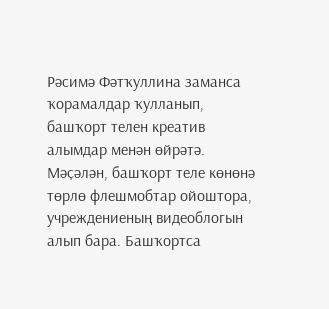Рәсимә Фәтҡуллина заманса ҡорамалдар ҡулланып, башҡорт телен креатив алымдар менән өйрәтә. Мәҫәлән, башҡорт теле көнөнә төрлө флешмобтар ойоштора, учреждениеның видеоблогын алып бара. Башҡортса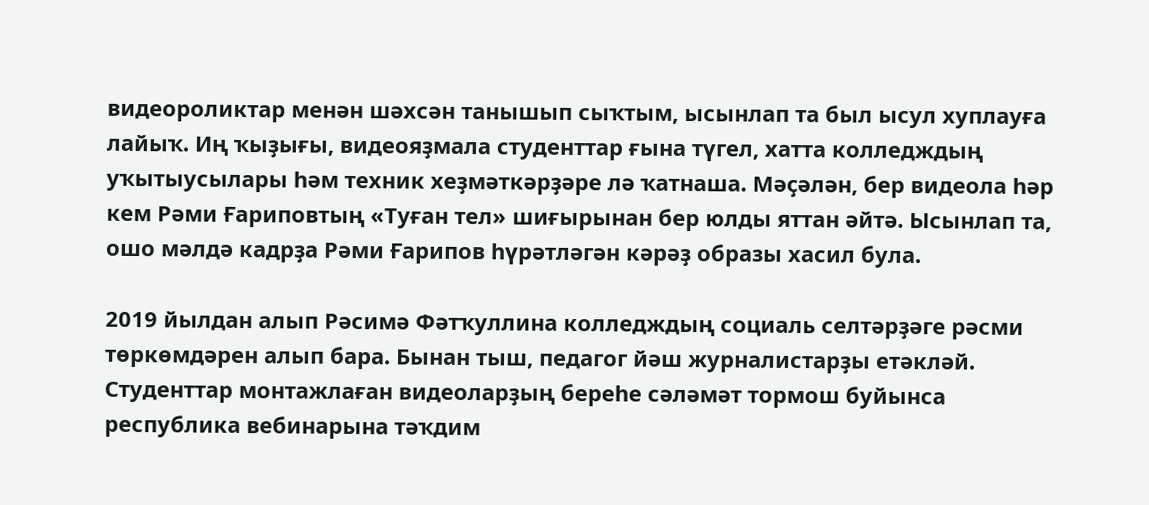видеороликтар менән шәхсән танышып сыҡтым, ысынлап та был ысул хуплауға лайыҡ. Иң ҡыҙығы, видеояҙмала студенттар ғына түгел, хатта колледждың уҡытыусылары һәм техник хеҙмәткәрҙәре лә ҡатнаша. Мәҫәлән, бер видеола һәр кем Рәми Ғариповтың «Туған тел» шиғырынан бер юлды яттан әйтә. Ысынлап та, ошо мәлдә кадрҙа Рәми Ғарипов һүрәтләгән кәрәҙ образы хасил була.

2019 йылдан алып Рәсимә Фәтҡуллина колледждың социаль селтәрҙәге рәсми төркөмдәрен алып бара. Бынан тыш, педагог йәш журналистарҙы етәкләй. Студенттар монтажлаған видеоларҙың береһе сәләмәт тормош буйынса республика вебинарына тәҡдим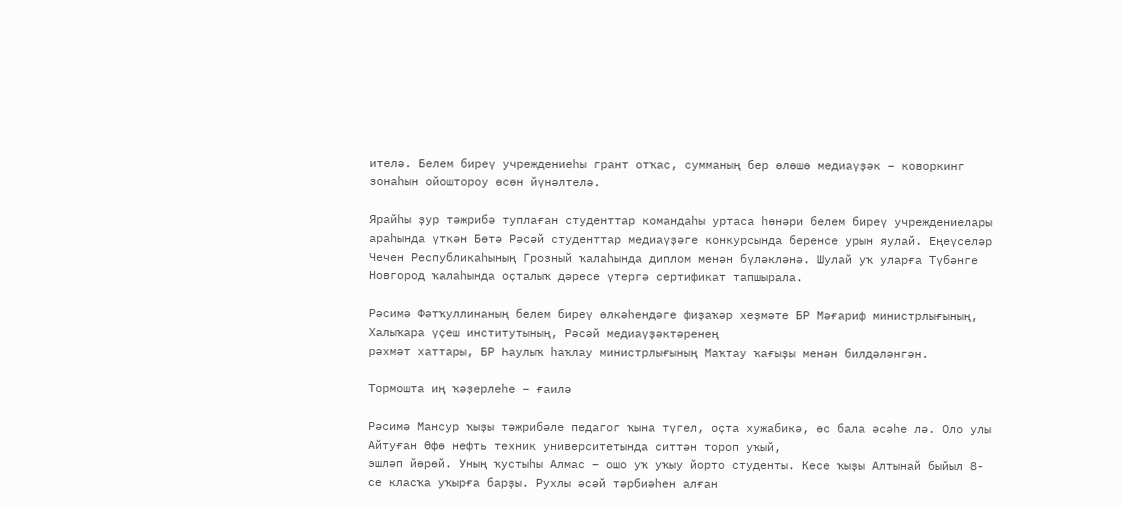ителә. Белем биреү учреждениеһы грант отҡас, сумманың бер өлөшө медиаүҙәк – коворкинг зонаһын ойоштороу өсөн йүнәлтелә.

Ярайһы ҙур тәжрибә туплаған студенттар командаһы уртаса һөнәри белем биреү учреждениелары араһында үткән Бөтә Рәсәй студенттар медиаүҙәге конкурсында беренсе урын яулай. Еңеүселәр Чечен Республикаһының Грозный ҡалаһында диплом менән бүләкләнә. Шулай уҡ уларға Түбәнге Новгород ҡалаһында оҫталыҡ дәресе үтергә сертификат тапшырала.

Рәсимә Фәтҡуллинаның белем биреү өлкәһендәге фиҙаҡәр хеҙмәте БР Мәғариф министрлығының, Халыҡара үҫеш институтының, Рәсәй медиаүҙәктәренең
рәхмәт хаттары, БР Һаулыҡ һаҡлау министрлығының Маҡтау ҡағыҙы менән билдәләнгән.

Тормошта иң ҡәҙерлеһе – ғаилә

Рәсимә Мансур ҡыҙы тәжрибәле педагог ҡына түгел, оҫта хужабикә, өс бала әсәһе лә. Оло улы Айтуған Өфө нефть техник университетында ситтән тороп уҡый,
эшләп йөрөй. Уның ҡустыһы Алмас – ошо уҡ уҡыу йорто студенты. Кесе ҡыҙы Алтынай быйыл 8-се класҡа уҡырға барҙы. Рухлы әсәй тәрбиәһен алған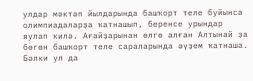улдар мәктәп йылдарында башҡорт теле буйынса олимпиадаларҙа ҡатнашып, беренсе урындар яулап килә. Ағайҙарынан өлгө алған Алтынай ҙа бөгөн башҡорт теле сараларында әүҙем ҡатнаша. Бәлки ул да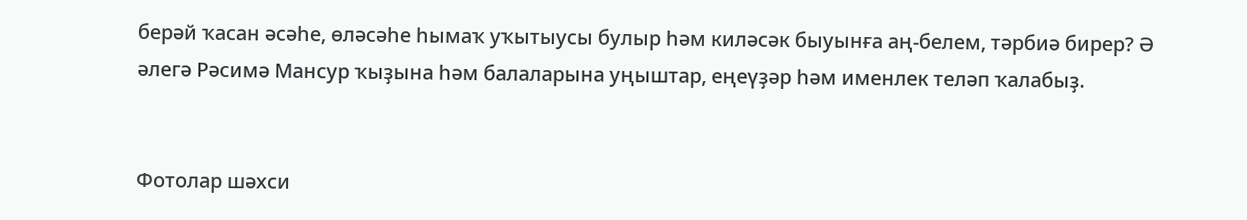берәй ҡасан әсәһе, өләсәһе һымаҡ уҡытыусы булыр һәм киләсәк быуынға аң-белем, тәрбиә бирер? Ә әлегә Рәсимә Мансур ҡыҙына һәм балаларына уңыштар, еңеүҙәр һәм именлек теләп ҡалабыҙ.


Фотолар шәхси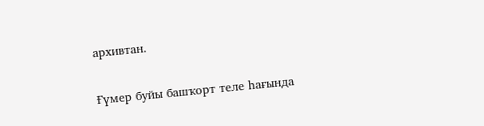архивтан.

Ғүмер буйы башҡорт теле һағында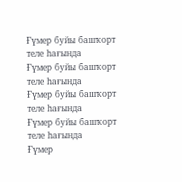Ғүмер буйы башҡорт теле һағында
Ғүмер буйы башҡорт теле һағында
Ғүмер буйы башҡорт теле һағында
Ғүмер буйы башҡорт теле һағында
Ғүмер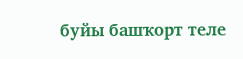буйы башҡорт теле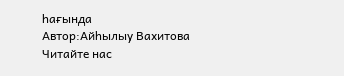һағында
Автор:Айһылыу Вахитова
Читайте нас